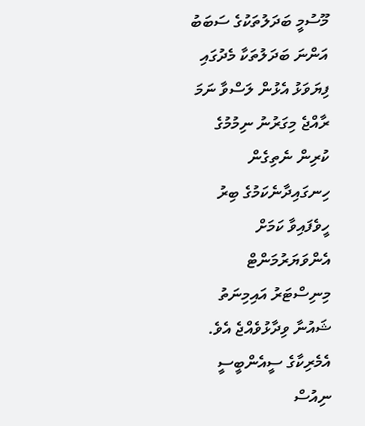މޫސުމީ ބަދަލުތަކުގެ ސަބަބު އަންނަ ބަދަލުތަކާ މެދުގައި ފިޔަވަޅު އެޅުން ލަސްވާ ނަމަ ރާއްޖެ މިގަރުނު ނިމުމުގެ ކުރިން ނެތިގެން ހިނގައިދާނެކަމުގެ ބިރު ހީވެފައިވާ ކަމަށް އެންވަޔަރުމަންޓް މިނިސްޓަރު އައިމިނަތު ޝައުނާ ވިދާޅުވެއްޖެ އެވެ.
އެމެރިކާގެ ސީއެންބީސީ ނިއުސް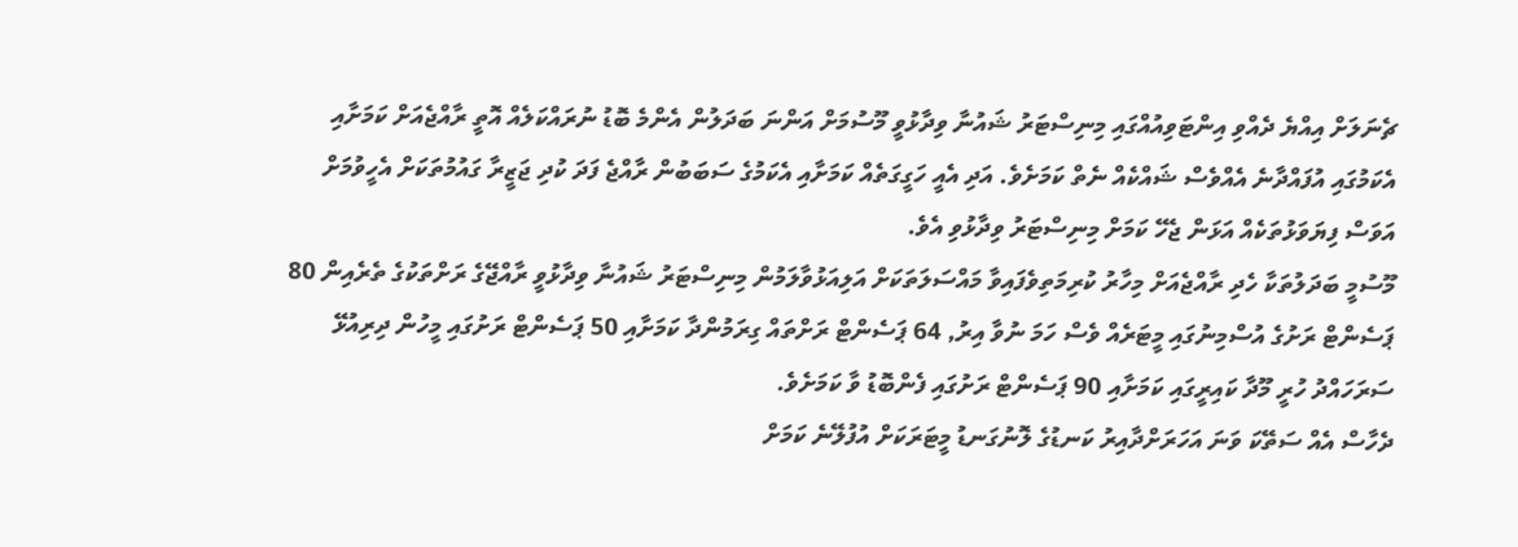ޗެނަލަށް އިއްޔެ ދެއްވި އިންޓަވިއުއްގައި މިނިސްޓަރު ޝައުނާ ވިދާޅުވީ މޫސުމަށް އަންނަ ބަދަލުން އެންމެ ބޮޑު ނުރައްކަލެއް އޮތީ ރާއްޖެއަށް ކަމަށާއި އެކަމުގައި އުފައްދާނެ އެއްވެސް ޝައްކެއް ނެތް ކަމަށެވެ. އަދި އެއީ ހަގީގަތެއް ކަމަށާއި އެކަމުގެ ސަބަބުން ރާއްޖެ ފަދަ ކުދި ޖަޒީރާ ގައުމުތަކަށް އެހީވުމަށް އަވަސް ފިޔަވަޅުތަކެއް އަޅަން ޖެހޭ ކަމަށް މިނިސްޓަރު ވިދާޅުވި އެވެ.
މޫސުމީ ބަދަލުތަކާ ހެދި ރާއްޖެއަށް މިހާރު ކުރިމަތިވެފައިވާ މައްސަލަތަކަށް އަލިއަޅުވާލަމުން މިނިސްޓަރު ޝައުނާ ވިދާޅުވީ ރާއްޖޭގެ ރަށްތަކުގެ ތެރެއިން 80 ޕަސެންޓް ރަށުގެ އުސްމިނުގައި މީޓަރެއް ވެސް ހަމަ ނުވާ އިރު, 64 ޕަސެންޓް ރަށްތައް ގިރަމުންދާ ކަމަށާއި 50 ޕަސެންޓް ރަށުގައި މީހުން ދިރިއުޅޭ ސަރަހައްދު ހުރީ މޫދާ ކައިރީގައި ކަމަށާއި 90 ޕަސެންޓް ރަށުގައި ފެންބޮޑު ވާ ކަމަށެވެ.
ދެހާސް އެއް ސަތޭކަ ވަނަ އަހަރަށްދާއިރު ކަނޑުގެ ލޮނުގަނޑު މީޓަރަކަށް އުފުލޭނެ ކަމަށް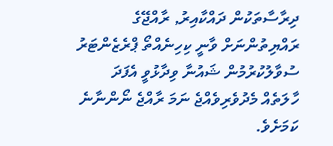ދިރާސާތަކުން ދައްކާއިރު, ރާއްޖޭގެ ރައްޔިތުންނަށް ވާނީ ކިހިނެއްތޯ ޕްރެޒެންޓަރު ސުވާލުކުރުމުން ޝައުނާ ވިދާޅުވީ އެފަދަ ހާލަތެއް މެދުވެރިވެއްޖެ ނަމަ ރާއްޖެ ނޯންނާނެ ކަމަށެވެ.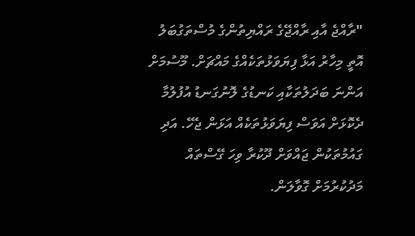"ރާއްޖެ އާއި ރާއްޖޭގެ ރައްޔިތުންގެ މުސްތަގުބަލު އޮތީ މިހާރު އަޅާ ފިޔަވަޅުތަކެއްގެ މައްޗަށް. މޫސުމަށް އަންނަ ބަދަލުތަކާއި ކަނޑުގެ ލޮނުގަނޑު އުފުލުމާ ދެކޮޅަށް އަވަސް ފިޔަވަޅުތަކެއް އަޅަން ޖެހޭ. އަދި ގައުމުތަކުން ޖައްވަށް ދޫކުރާ ވިހަ ގޭސްތައް މަދުކުރުމަށް ގޮވާލަން.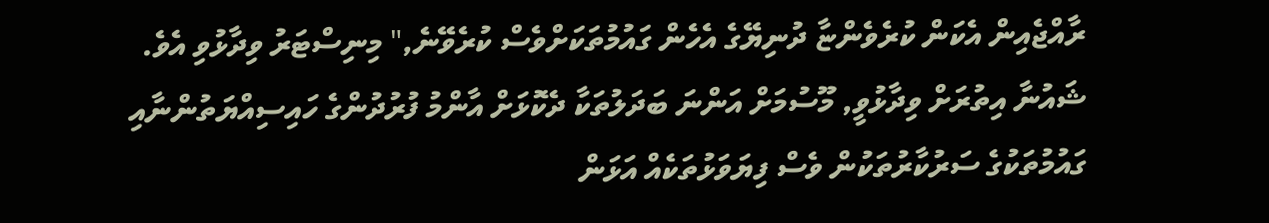ރާއްޖެއިން އެކަން ކުރެވެންޏާ ދުނިޔޭގެ އެހެން ގައުމުތަކަށްވެސް ކުރެވޭނެ," މިނިސްޓަރު ވިދާޅުވި އެވެ.
ޝައުނާ އިތުރަށް ވިދާޅުވީ, މޫސުމަށް އަންނަ ބަދަލުތަކާ ދެކޮޅަށް އާންމު ފުރުދުންގެ ހައިސިއްޔަތުންނާއި ގައުމުތަކުގެ ސަރުކާރުތަކުން ވެސް ފިޔަވަޅުތަކެއް އަޅަން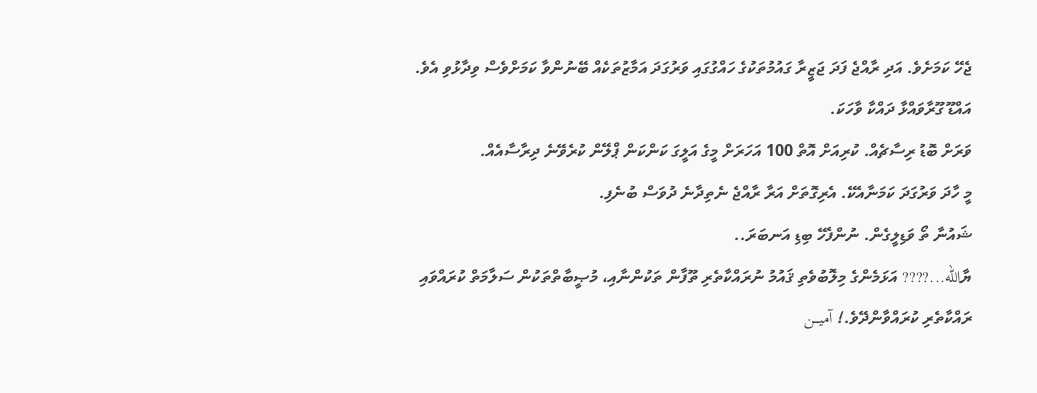ޖެހޭ ކަމަށެވެ. އަދި ރާއްޖެ ފަދަ ޖަޒީރާ ގައުމުތަކުގެ ހައްގުގައި ވަރުގަދަ އަމާޒުތަކެއް ބޭނުންވާ ކަމަށްވެސް ވިދާޅުވި އެވެ.
އައްޑޫ ގޫރާވައްޅާ ދައްކާ ވާހަކަ.
ވަރަށް ބޮޑު ރިސާޗެއް. ކުރިއަށް އޮތް 100 އަހަރަށް މީގެ އަލީގަ ކަންކަން ޕްލޭން ކުރެވޭނެ ދިރާސާއެއް.
މީ ހާދަ ވަރުގަދަ ކަމަނާއެކޭ. އެރިގޮތަށް އަރާ ރާއްޖެ ނެތިދާނެ ދުވަސް ބުނެފި.
ޝައުނާ ތޯ ވަޑިލީގެން. ނުންފެހޭ ބިޑި އަނބަރަ..
ޔާالله...???? އަޅަމެންގެ މިލޮބުވެތި ޤައުމު ނުރައްކާތެރި ތޫފާން ތަކުންނާއި، މުޞީބާތްތަކުން ސަލާމަތް ކުރައްވައި ރައްކާތެރި ކުރައްވާންދޭވެ.! آمیـــن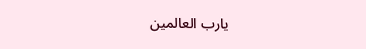یارب العالمین